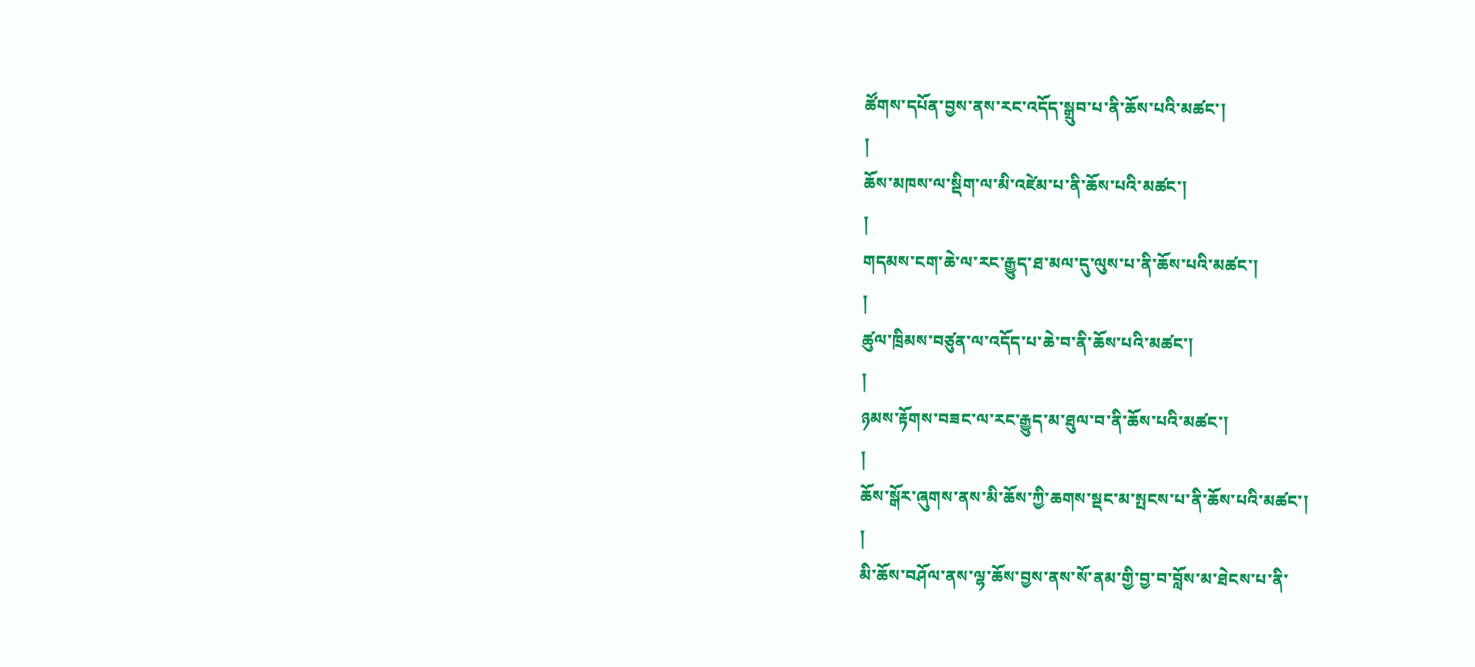ཚོགས་དཔོན་བྱས་ནས་རང་འདོད་སྒྲུབ་པ་ནི་ཆོས་པའི་མཚང་།
།
ཆོས་མཁས་ལ་སྡིག་ལ་མི་འཛེམ་པ་ནི་ཆོས་པའི་མཚང་།
།
གདམས་ངག་ཆེ་ལ་རང་རྒྱུད་ཐ་མལ་དུ་ལུས་པ་ནི་ཆོས་པའི་མཚང་།
།
ཚུལ་ཁྲིམས་བཙུན་ལ་འདོད་པ་ཆེ་བ་ནི་ཆོས་པའི་མཚང་།
།
ཉམས་རྟོགས་བཟང་ལ་རང་རྒྱུད་མ་ཐུལ་བ་ནི་ཆོས་པའི་མཚང་།
།
ཆོས་སྒོར་ཞུགས་ནས་མི་ཆོས་ཀྱི་ཆགས་སྡང་མ་སྤངས་པ་ནི་ཆོས་པའི་མཚང་།
།
མི་ཆོས་བཤོལ་ནས་ལྷ་ཆོས་བྱས་ནས་སོ་ནམ་གྱི་བྱ་བ་བློས་མ་ཐེངས་པ་ནི་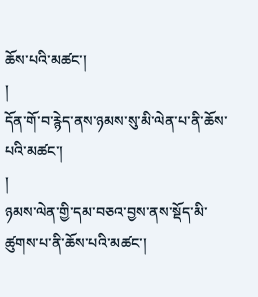ཆོས་པའི་མཚང་།
།
དོན་གོ་བ་རྙེད་ནས་ཉམས་སུ་མི་ལེན་པ་ནི་ཆོས་པའི་མཚང་།
།
ཉམས་ལེན་གྱི་དམ་བཅའ་བྱས་ནས་སྡོད་མི་ཚུགས་པ་ནི་ཆོས་པའི་མཚང་།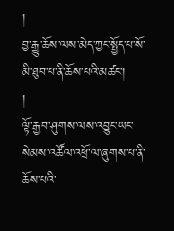།
བྱ་རྒྱུ་ཆོས་ལས་མེད་ཀྱང་སྤྱོད་པ་སོ་མི་ཐུབ་པ་ནི་ཆོས་པའི་མཚང་།
།
ལྟོ་རྒྱབ་ཤུགས་ལས་འབྱུང་ཡང་སེམས་འཚོལ་འཕྲོ་ལ་ཞུགས་པ་ནི་ཆོས་པའི་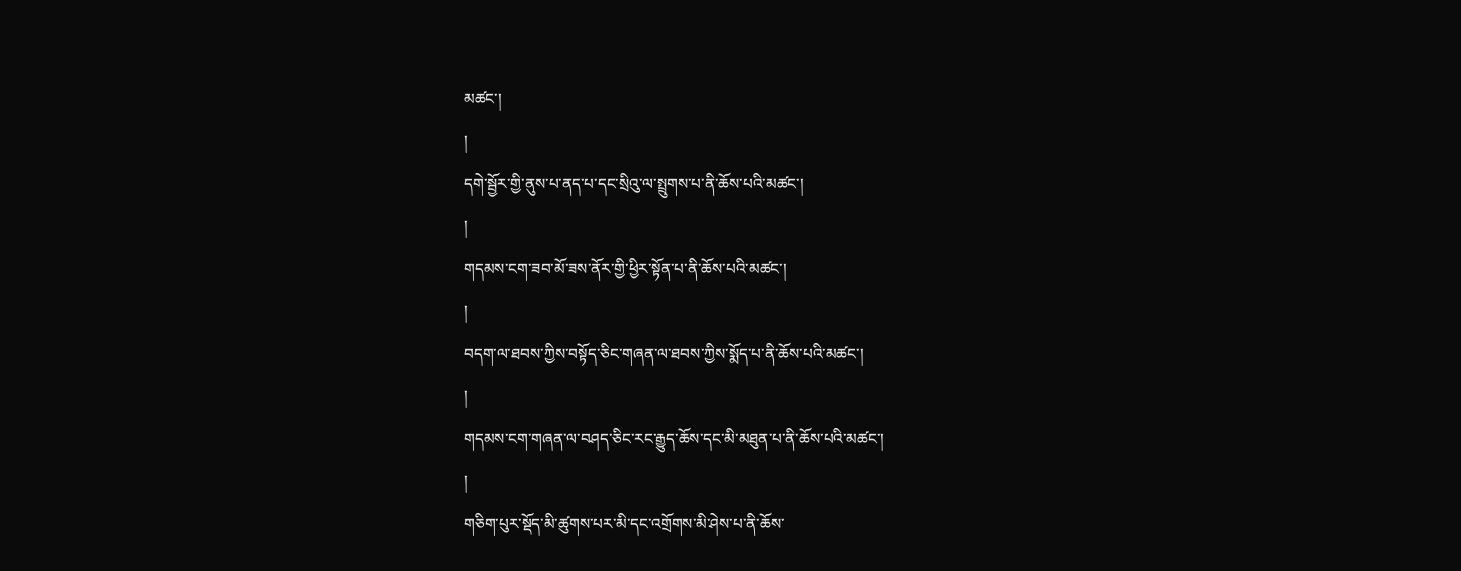མཚང་།
།
དགེ་སྦྱོར་གྱི་ནུས་པ་ནད་པ་དང་སྲིའུ་ལ་སྤྲུགས་པ་ནི་ཆོས་པའི་མཚང་།
།
གདམས་ངག་ཟབ་མོ་ཟས་ནོར་གྱི་ཕྱིར་སྟོན་པ་ནི་ཆོས་པའི་མཚང་།
།
བདག་ལ་ཐབས་ཀྱིས་བསྟོད་ཅིང་གཞན་ལ་ཐབས་ཀྱིས་སྨོད་པ་ནི་ཆོས་པའི་མཚང་།
།
གདམས་ངག་གཞན་ལ་བཤད་ཅིང་རང་རྒྱུད་ཆོས་དང་མི་མཐུན་པ་ནི་ཆོས་པའི་མཚང་།
།
གཅིག་པུར་སྡོད་མི་ཚུགས་པར་མི་དང་འགྲོགས་མི་ཤེས་པ་ནི་ཆོས་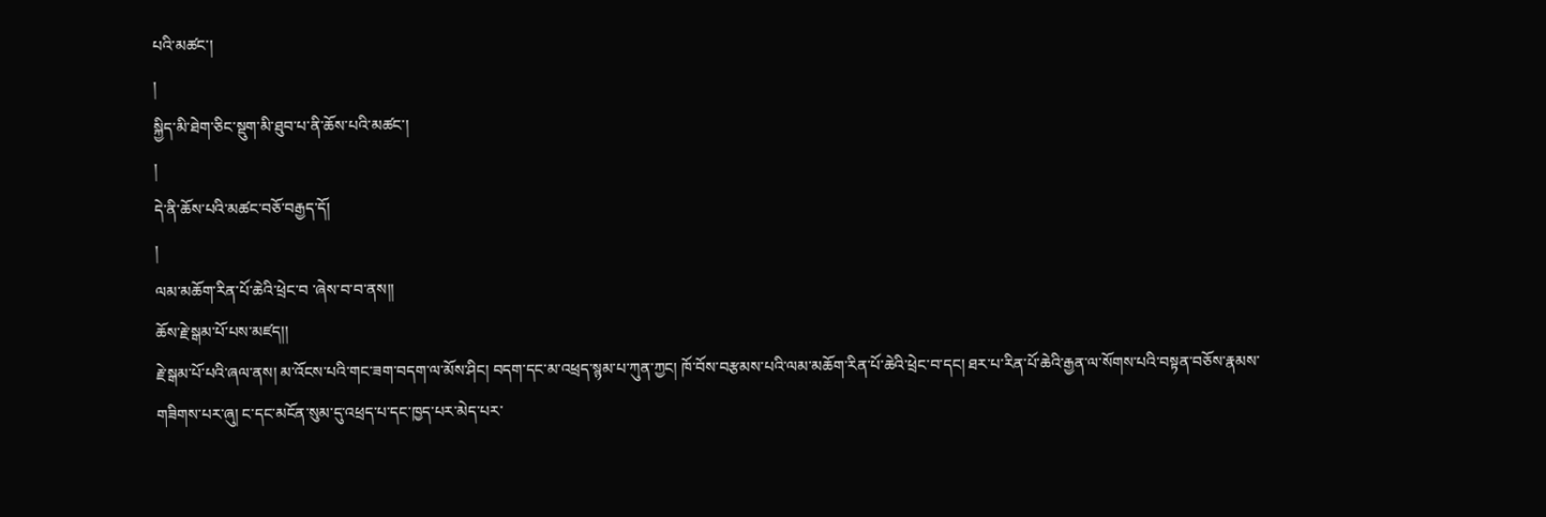པའི་མཚང་།
།
སྐྱིད་མི་ཐེག་ཅིང་སྡུག་མི་ཐུབ་པ་ནི་ཆོས་པའི་མཚང་།
།
དེ་ནི་ཆོས་པའི་མཚང་བཅོ་བརྒྱད་དོ།
།
ལམ་མཆོག་རིན་པོ་ཆེའི་ཕྲེང་བ ་ཞེས་བ་བ་ནས།།
ཆོས་རྗེ་སྒམ་པོ་པས་མཛད།།
རྗེ་སྒམ་པོ་པའི་ཞལ་ནས། མ་འོངས་པའི་གང་ཟག་བདག་ལ་མོས་ཤིང། བདག་དང་མ་འཕྲད་སྙམ་པ་ཀུན་ཀྱང། ཁོ་བོས་བརྩམས་པའི་ལམ་མཆོག་རིན་པོ་ཆེའི་ཕྲེང་བ་དང། ཐར་པ་རིན་པོ་ཆེའི་རྒྱན་ལ་སོགས་པའི་བསྟན་བཅོས་རྣམས་གཟིགས་པར་ཞུ། ང་དང་མངོན་སུམ་དུ་འཕྲད་པ་དང་ཁྱད་པར་མེད་པར་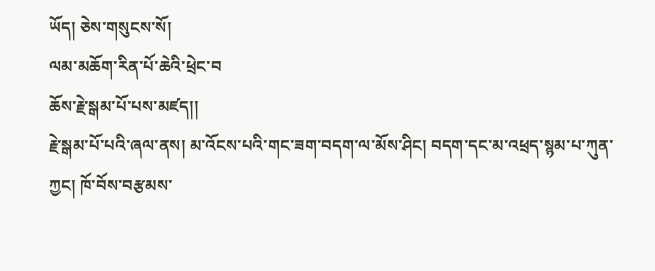ཡོད། ཅེས་གསུངས་སོ།
ལམ་མཆོག་རིན་པོ་ཆེའི་ཕྲེང་བ
ཆོས་རྗེ་སྒམ་པོ་པས་མཛད།།
རྗེ་སྒམ་པོ་པའི་ཞལ་ནས། མ་འོངས་པའི་གང་ཟག་བདག་ལ་མོས་ཤིང། བདག་དང་མ་འཕྲད་སྙམ་པ་ཀུན་ཀྱང། ཁོ་བོས་བརྩམས་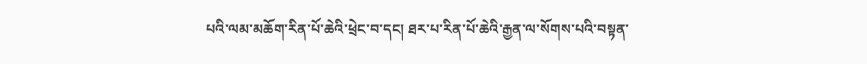པའི་ལམ་མཆོག་རིན་པོ་ཆེའི་ཕྲེང་བ་དང། ཐར་པ་རིན་པོ་ཆེའི་རྒྱན་ལ་སོགས་པའི་བསྟན་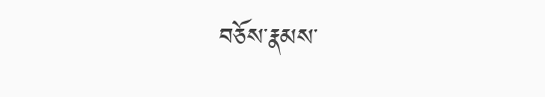བཅོས་རྣམས་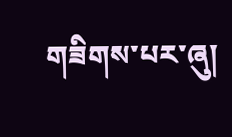གཟིགས་པར་ཞུ།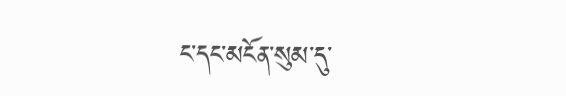ང་དང་མངོན་སུམ་དུ་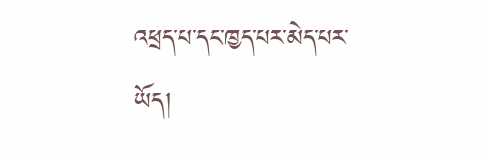འཕྲད་པ་དང་ཁྱད་པར་མེད་པར་ཡོད།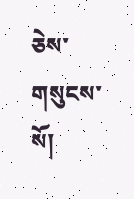ཅེས་གསུངས་སོ།